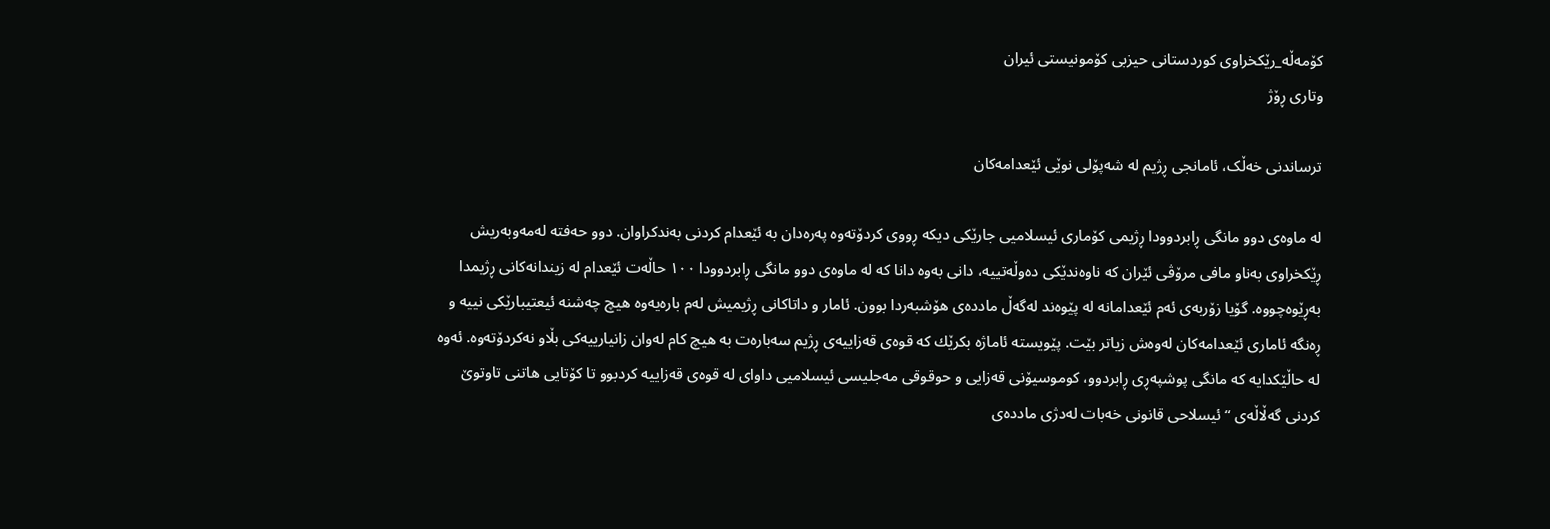کۆمەڵە_رێكخراوی كوردستانی حیزبی كۆمونیستی ئیران
وتاری ڕۆژ

ترساندنی خەڵک، ئامانجی ڕژیم لە شەپۆلی نوێی ئێعدامەکان

لە ماوەی دوو مانگی ڕابردوودا ڕژیمی کۆماری ئیسلامیی جارێکی دیکە ڕووی کردۆتەوە پەرەدان بە ئێعدام کردنی به‌ندكراوان. دوو حەفتە لەمه‌وبه‌ریش ڕێكخراوی بەناو مافی مرۆڤی ئێران کە ناوەندێکی دەوڵەتییە، دانی بەوە دانا کە لە ماوەی دوو مانگی ڕابردوودا ١٠٠ حاڵەت ئێعدام لە زیندانەکانی ڕژیمدا بەڕێوەچووە. گۆیا زۆربەی ئەم ئێعدامانە لە پێوەند لەگەڵ ماددەی هۆشبەردا بوون. ئامار و داتاکانی ڕژیمیش لەم بارەیەوە هیچ چەشنە ئیعتیبارێکی نییە و ڕەنگە ئاماری ئێعدامەکان لەوەش زیاتر بێت. پێویسته‌ ئاماژه‌ بكرێك کە قوەی قەزاییەی ڕژیم سەبارەت بە هیچ کام لەوان زانیارییەکی بڵاو نەکردۆتەوە. ئەوە لە حاڵێکدایە کە مانگی پوشپەڕی ڕابردوو، کوموسیۆنی قەزایی و حوقوقی مەجلیسی ئیسلامیی داوای لە قوەی قەزاییە کردبوو تا کۆتایی هاتنی تاوتوێ کردنی گەڵاڵەی “ئیسلاحی قانونی خەبات لەدژی ماددەی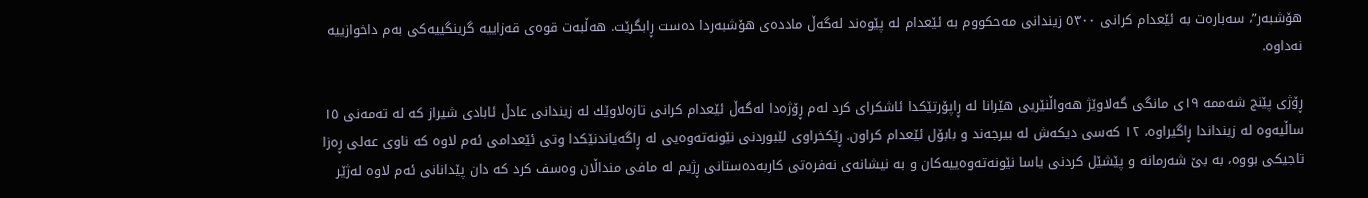هۆشبەر”، سەبارەت بە ئێعدام کرانی ٥٣٠٠ زیندانی مەحکووم بە ئێعدام لە پێوەند لەگەڵ ماددەی هۆشبەردا دەست ڕابگرێت. هەڵبەت قوەی قەزاییە گرینگییەکی بەم داخوازییە نەداوە.

ڕۆژی پێنج شەممە ١٩ی مانگی گەلاوێژ هەواڵنێریی هێرانا لە ڕاپۆرتێکدا ئاشکرای کرد لەم ڕۆژەدا لەگەڵ ئێعدام کرانی تازه‌لاوێك لە زیندانی عادڵ ئابادی شیراز کە لە تەمەنی ١٥ ساڵیەوە لە زینداندا ڕاگیراوه‌، ١٢ کەسی دیکەش لە بیرجەند و بابۆل ئێعدام کراون. ڕێكخراوی لێبوردنی نێونەتەوەیی لە ڕاگەیاندنێکدا وتی ئێعدامی ئەم لاوە كه‌ ناوی عەلی ڕەزا تاجیکی بووە، بە بێ شەرمانە و پێشێل کردنی یاسا نێونەتەوەییەکان و بە نیشانەی نەفرەتی کاربەدەستانی ڕژیم لە مافی منداڵان وەسف کرد کە دان پێدانانی ئەم لاوە لەژێر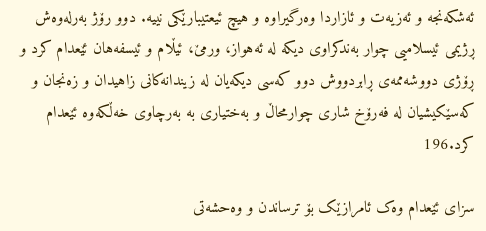ئەشکەنجە و ئەزیەت و ئازاردا وەرگیراوە و هیچ ئیعتیبارێکی نییە. دوو رۆژ بەرلەوەش ڕژیمی ئیسلامیی چوار به‌ندكراوی دیكه‌ لە ئەهواز، ورمێ، ئیڵام و ئیسفەهان ئێعدام کرد و ڕۆژی دووشەممەی ڕابردووش دوو کەسی دیكه‌یان لە زیندانەکانی زاهیدان و زەنجان و کەسێکیشیان لە فەرۆخ شاری چوارمحاڵ و بەختیاری بە بەرچاوی خەڵکەوە ئێعدام کرد.196

سزای ئێعدام وەک ئامرازێک بۆ ترساندن و وەحشەتی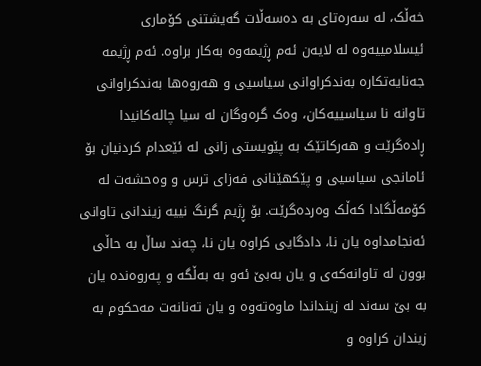خەڵک، لە سەرەتای بە دەسەڵات گەیشتنی کۆماری ئیسلامییەوە لە لایەن ئەم ڕژیمەوە بەکار براوە. ئەم ڕژیمە جەنایەتکارە به‌ندكراوانی سیاسیی و هەروەها به‌ندكراوانی تاوانە نا سیاسییەکان، وەک گرەوگان لە سیا چالەکانیدا ڕادەگرێت و هەرکاتێک بە پێویستی زانی لە ئێعدام کردنیان بۆ ئامانجی سیاسیی و پێكهێنانی فەزای ترس و وەحشەت لە کۆمەڵگادا کەڵک وەردەگرێت. بۆ ڕژیم گرنگ نییە زیندانی تاوانی ئەنجامداوە یان نا، دادگایی کراوە یان نا، چەند ساڵ بە حاڵی بوون لە تاوانەکەی و یان بەبێ ئەو بە بەڵگە و پەروەندە یان بە بێ سەند لە زینداندا ماوەتەوە و یان تەنانەت مەحکوم بە زیندان کراوە و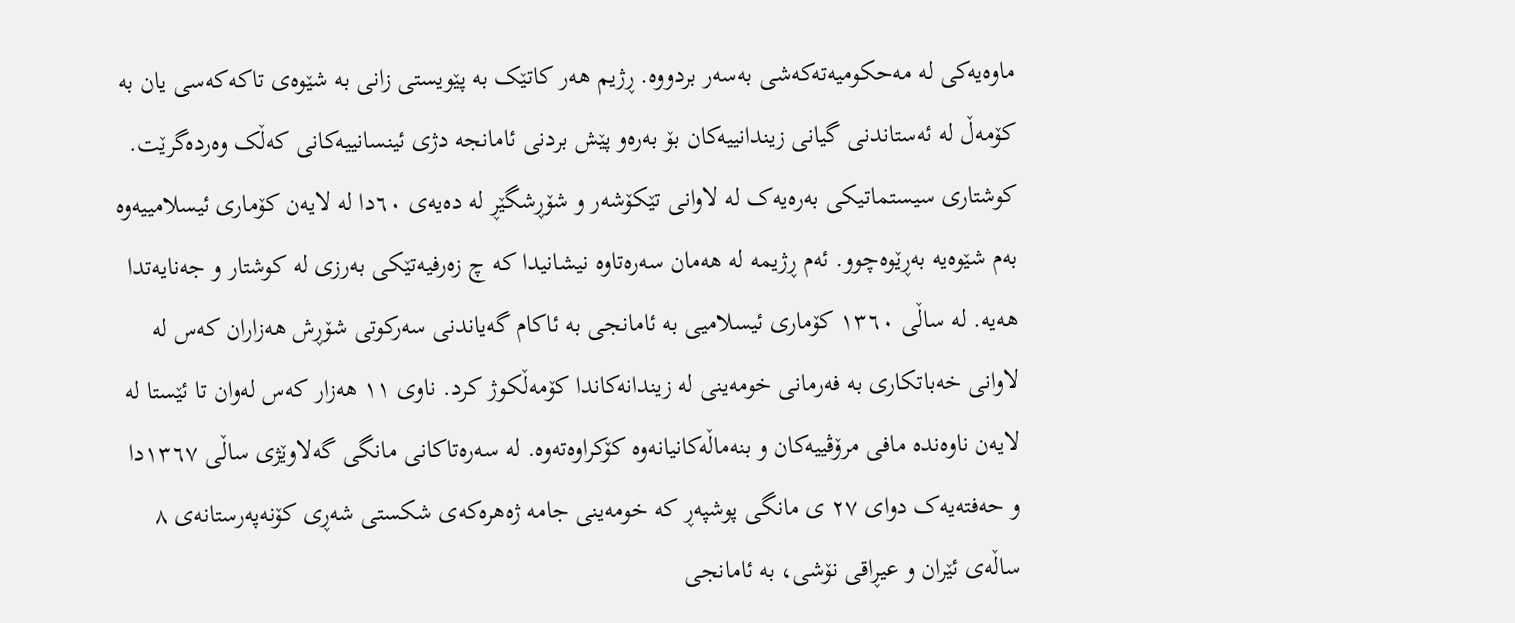ماوەیەکی لە مەحکومیەتەکەشی بەسەر بردووە. ڕژیم هەر کاتێک بە پێویستی زانی بە شێوەی تاكه‌كه‌سی یان بە کۆمەڵ لە ئەستاندنی گیانی زیندانییەکان بۆ بەرەو پێش بردنی ئامانجە دژی ئینسانییەکانی کەڵک وەردەگرێت. کوشتاری سیستماتیکی بەرەیەک لە لاوانی تێکۆشەر و شۆڕشگێڕ لە دەیەی ٦٠دا لە لایەن کۆماری ئیسلامییەوە بەم شێوەیە بەڕێوەچوو. ئەم ڕژیمە لە هەمان سەرەتاوە نیشانیدا کە چ زەرفیەتێکی بەرزی لە کوشتار و جەنایەتدا هەیە. لە ساڵی ١٣٦٠ کۆماری ئیسلامیی بە ئامانجی بە ئاکام گەیاندنی سەرکوتی شۆڕش هەزاران کەس لە لاوانی خەباتکاری بە فەرمانی خومەینی لە زیندانەکاندا کۆمەڵکوژ کرد. ناوی ١١ هەزار کەس لەوان تا ئێستا لە لایەن ناوەندە مافی مرۆڤییەکان و بنەماڵەکانیانەوە کۆکراوەتەوە. لە سەرەتاکانی مانگی گەلاوێژی ساڵی ١٣٦٧دا و حەفتەیەک دوای ٢٧ ی مانگی پوشپەڕ کە خومەینی جامە ژەهرەکەی شکستی شەڕی کۆنەپەرستانەی ٨ ساڵەی ئێران و عیڕاقی نۆشی، بە ئامانجی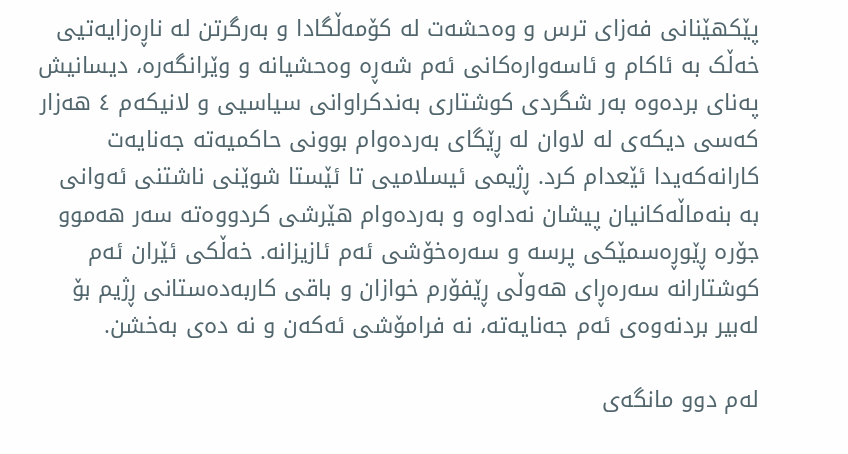پێكهێنانی فەزای ترس و وەحشەت لە کۆمەڵگادا و بەرگرتن لە ناڕەزایەتیی خەڵک بە ئاکام و ئاسەوارەکانی ئەم شەڕە وەحشیانە و وێرانگەرە، دیسانیش پەنای بردەوە بەر شگردی کوشتاری به‌ندكراوانی سیاسیی و لانیکەم ٤ هەزار کەسی دیکەی لە لاوان لە ڕێگای بەردەوام بوونی حاکمیەتە جەنایەت کارانەکەیدا ئێعدام کرد. ڕژیمی ئیسلامیی تا ئێستا شوێنی ناشتنی ئەوانی بە بنەماڵەکانیان پیشان نەداوە و بەردەوام هێرشی کردووه‌تە سەر هەموو جۆرە ڕێوڕه‌سمێكی پرسە و سەرەخۆشی ئەم ئازیزانە. خەڵکی ئێران ئەم کوشتارانە سەرەڕای هەوڵی ڕێفۆرم خوازان و باقی کاربەدەستانی ڕژیم بۆ لەبیر بردنەوەی ئەم جەنایەتە، نه‌ فرامۆشی ئه‌كه‌ن و نه‌ ده‌ی به‌خشن.

لەم دوو مانگەی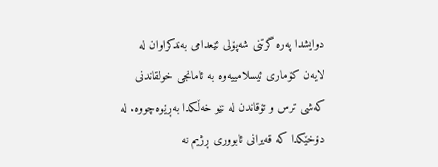دوایشدا پەرە گرتنی شەپۆلی ئێعدامی به‌ندكراوان لە لایەن کۆماری ئیسلامییەوە بە ئامانجی خولقاندنی کەشی ترس و تۆقاندن لە نێو خەڵکدا بەڕێوەچووە. لە دۆخێکدا کە قەیرانی ئابووری ڕژیم نە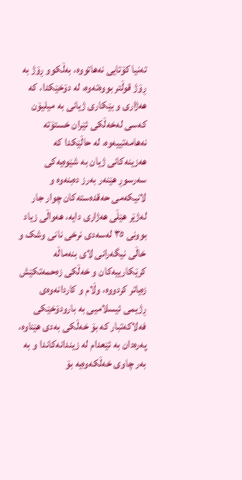تەنیا کۆتایی نەهاتووه‌، بەڵکوو ڕۆژ بە ڕۆژ قوڵتر بووه‌تەوە، لە دۆخێکدا، کە هەژاری و بێکاری ژیانی بە میلیۆن کەسی لەخەڵکی ئێران خستۆتە نەهامەتییەوە، لە حاڵێکدا کە هەزینەکانی ژیان بە شێوەیەکی سەرسوڕ هێنەر بەرز دەبنەوە و لانیکەمی حەقدەستەکان چوار جار لەژێر هێڵی هەژاری دایە، هەواڵی زیاد بوونی ٣٥ لەسەدی نرخی نانی وشک و خاڵی نیگەرانی لای بنەماڵە کرێکارییەکان و خەڵکی زەحمەتکێش زەیاتر کردووە، وڵام و کاردانەوەی ڕژیمی ئیسلامیی بە بارودۆخێکی فەلاکەتبار کە بۆ خەڵکی بەدی هێناوە، پەرەدان بە ئێعدام لە زیندانەکاندا و بە بەر چاوی خەڵکەوەیە بۆ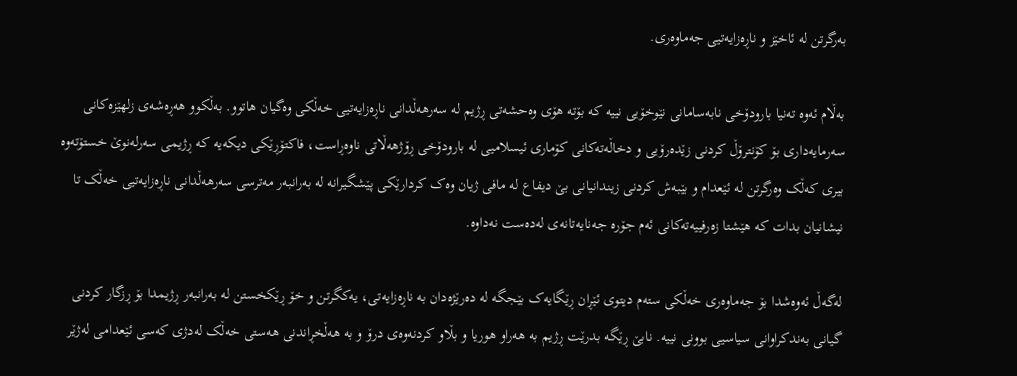بەرگرتن لە ئاخێز و ناڕەزایەتیی جەماوەری.

بەڵام ئەوە تەنیا بارودۆخی نابەسامانی نێوخۆیی نییە کە بۆتە هۆی وەحشەتی ڕژیم لە سەرهەڵدانی ناڕەزایەتیی خەڵکی وەگیان هاتوو. بەڵکوو هەڕەشەی زلهێزه‌كانی سەرمایەداری بۆ کۆنترۆڵ کردنی زێدەرۆیی و دخاڵەتەکانی کۆماری ئیسلامیی لە بارودۆخی ڕۆژهه‌ڵاتی ناوه‌ڕاست، فاکتۆڕێکی دیکەیە کە ڕژیمی سەرلەنوێ خستۆتەوە بیری کەڵک وەرگرتن لە ئێعدام و بێبەش کردنی زیندانیانی بێ دیفاع لە مافی ژیان وەک کردارێکی پێشگیرانە لە بەرانبەر مەترسی سەرهەڵدانی ناڕەزایەتیی خەڵک تا نیشانیان بدات کە هێشتا زەرفییەتەکانی ئەم جۆرە جەنایەتانەی لەدەست نەداوە.

لەگەڵ ئەوەشدا بۆ جەماوەری خەڵکی ستەم دیتوی ئێڕان ڕێگایەک بێجگە لە دەرێژەدان بە ناڕەزایەتی، یەکگرتن و خۆ ڕێکخستن لە بەرانبەر ڕژیمدا بۆ ڕزگار کردنی گیانی به‌ندكراوانی سیاسیی بوونی نییە. نابێ ڕێگه‌ بدرێت ڕژیم بە هەراو هوریا و بڵاو کردنەوەی درۆ و بە هەڵخڕاندنی هەستی خەڵک لەدژی کەسی ئێعدامی لەژێر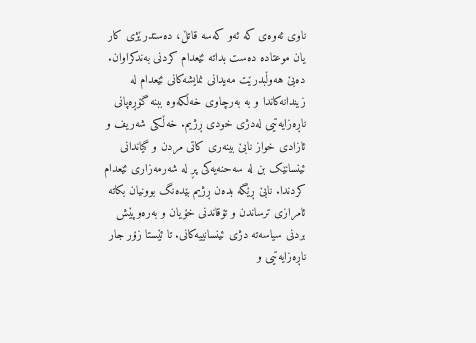ناوی ئەوەی کە ئەو کەسە قاتڵ، دەستدرێژی کار یان موعتادە دەست بداتە ئێعدام کردنی به‌ندكراوان. دەبێ هەوڵبدرێت مەیدانی نمایشەکانی ئێعدام لە زیندانەکاندا و بە بەرچاوی خەڵکەوە ببنە گۆڕەپانی ناڕەزایەتیی لەدژی خودی ڕژیم. خەڵکی شەریف و ئازادی خواز نابێ بینه‌ری کاتی مردن و گیاندانی ئینسانێک بن لە سەحنەیەکی پڕ لە شەرمەزاری ئێعدام کردندا. نابێ ڕێگه‌ بدەن ڕژیم بێدەنگ بوونیان بکاتە ئامرازی ترساندن و تۆقاندنی خۆیان و بەرەوپێش بردنی سیاسەتە دژی ئینسانییەکانی. تا ئێستا زۆر جار ناڕەزایەتیی و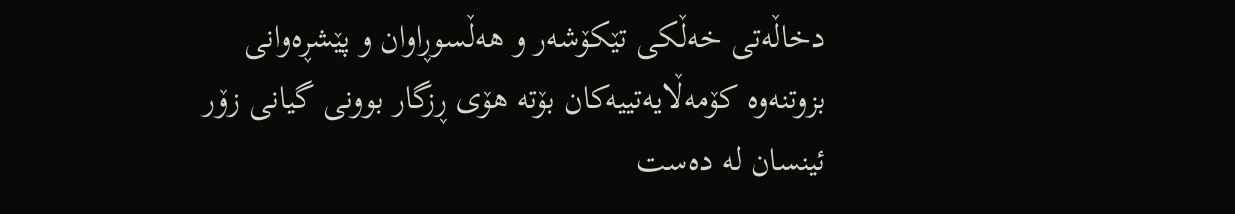دخاڵەتی خەڵکی تێکۆشەر و هەڵسوڕاوان و پێشڕەوانی بزوتنەوە کۆمەڵایەتییەکان بۆتە هۆی ڕزگار بوونی گیانی زۆر ئینسان لە دەست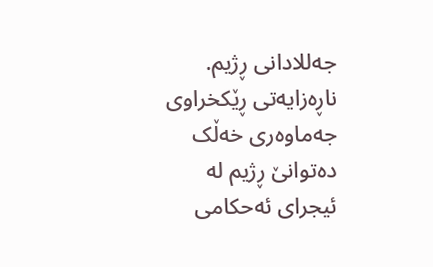جەللادانی ڕژیم. ناڕەزایەتی ڕێکخراوی جەماوەری خەڵک دەتوانێ ڕژیم لە ئیجرای ئەحکامی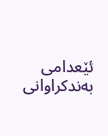ئێعدامی به‌ندكراوانی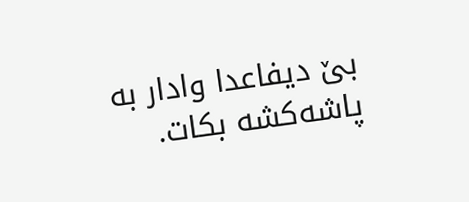بێ دیفاعدا وادار بە پاشەکشە بکات.